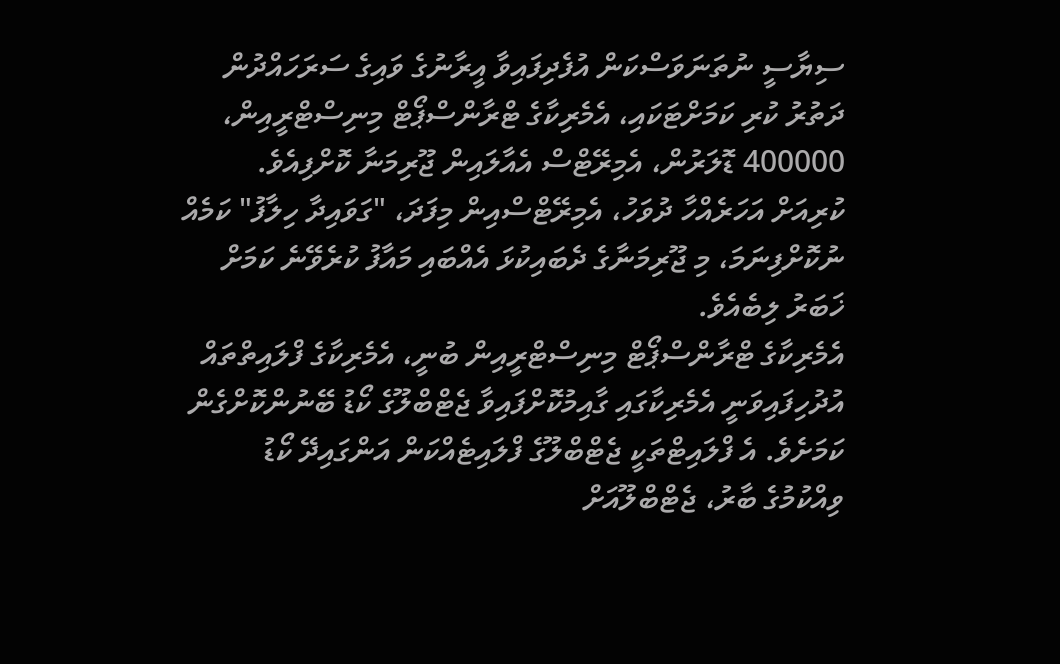ސިޔާސީ ނުތަނަވަސްކަން އުފެދިފައިވާ އީރާނުގެ ވައިގެ ސަރަހައްދުން ދަތުރު ކުރި ކަމަށްޓަކައި، އެމެރިކާގެ ޓްރާންސްޕޯޓް މިނިސްޓްރީއިން، 400000 ޑޮލަރުން، އެމިރޭޓްސް އެއާލައިން ޖޫރިމަނާ ކޮށްފިއެވެ.
ކުރިއަށް އަހަރެއްހާ ދުވަހު، އެމިރޭޓްސްއިން މިފަދަ، "ގަވައިދާ ހިލާފު" ކަމެއް ނުކޮށްފިނަމަ، މި ޖޫރިމަނާގެ ދެބައިކުޅަ އެއްބައި މައާފު ކުރެވޭނެ ކަމަށް ޚަބަރު ލިބެއެވެ.
އެމެރިކާގެ ޓްރާންސްޕޯޓް މިނިސްޓްރީއިން ބުނީ، އެމެރިކާގެ ފްލައިތްތައް އުދުހިފައިވަނީ އެމެރިކާގައި ގާއިމުކޮށްފައިވާ ޖެޓްބްލޫގެ ކޯޑު ބޭނުންކޮށްގެން ކަމަށެވެ. އެ ފްލައިޓްތަކީ ޖެޓްބްލޫގެ ފްލައިޓެއްކަން އަންގައިދޭ ކޯޑު ވިއްކުމުގެ ބާރު، ޖެޓްބްލޫއަށް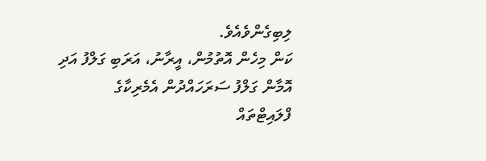ލިބިގެންވެއެވެ.
ކަން މިހެން އޮތުމުން، އީރާނު، އަރަބި ގަލްފު އަދި އޮމާން ގަލްފު ސަރަހައްދުން އެމެރިކާގެ ފްލައިޓްތައް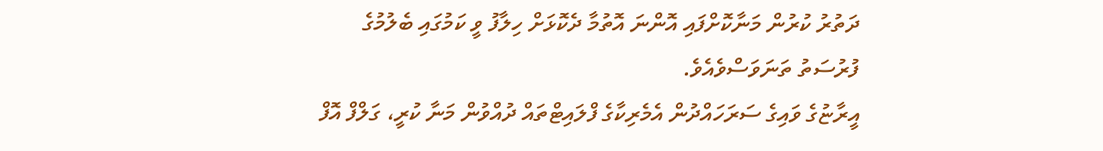ދަތުރު ކުރުން މަނާކޮށްފައި އޮންނަ އޮތުމާ ދެކޮޅަށް ހިލާފު ވީ ކަމުގައި ބެލުމުގެ ފުރުސަތު ތަނަވަސްވެއެވެ.
އީރާޏުގެ ވައިގެ ސަރަހައްދުން އެމެރިކާގެ ފްލައިޓްތައް ދުއްވުން މަނާ ކުރީ، ގަލްފް އޮފް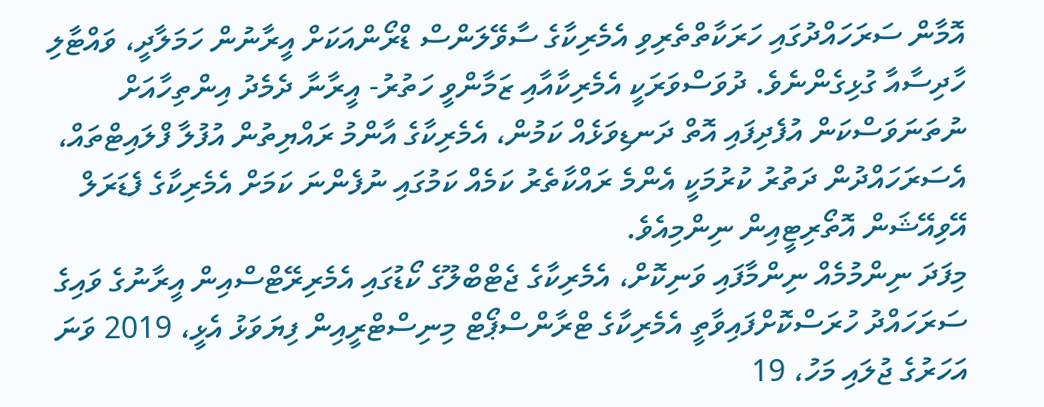އޮމާން ސަރަހައްދުގައި ހަރަކާތްތެރިވި އެމެރިކާގެ ސާވޭލަންސް ޑްރޯންއަކަށް އީރާނުން ހަމަލާދީ، ވައްޓާލި ހާދިސާއާ ގުޅިގެންނެވެ. ދުވަސްވަރަކީ އެމެރިކާއާއި ޒަމާންވީ ހަތުރު- އީރާނާ ދެމެދު އިންތިހާއަށް ނުތަނަވަސްކަން އުފެދިފައި އޮތް ދަނޑިވަޅެއް ކަމުން، އެމެރިކާގެ އާންމު ރައްޔިތުން އުފުލާ ފްލައިޓްތައް، އެސަރަހައްދުން ދަތުރު ކުރުމަކީ އެންމެ ރައްކާތެރު ކަމެއް ކަމުގައި ނުފެންނަ ކަމަށް އެމެރިކާގެ ފެޑަރަލް އޭވިއޭޝަން އޮތޯރިޓީއިން ނިންމިއެވެ.
މިފަދަ ނިންމުމެއް ނިންމާފައި ވަނިކޮށް، އެމެރިކާގެ ޖެޓްބްލޫގެ ކޯޑުގައި އެމެރިރޭޓްސްއިން އީރާނުގެ ވައިގެ ސަރަހައްދު ހުރަސްކޮށްފައިވާތީ އެމެރިކާގެ ޓްރާންސްޕޯޓް މިނިސްޓްރީއިން ފިޔަވަޅު އެޅީ، 2019 ވަނަ އަހަރުގެ ޖުލައި މަހު، 19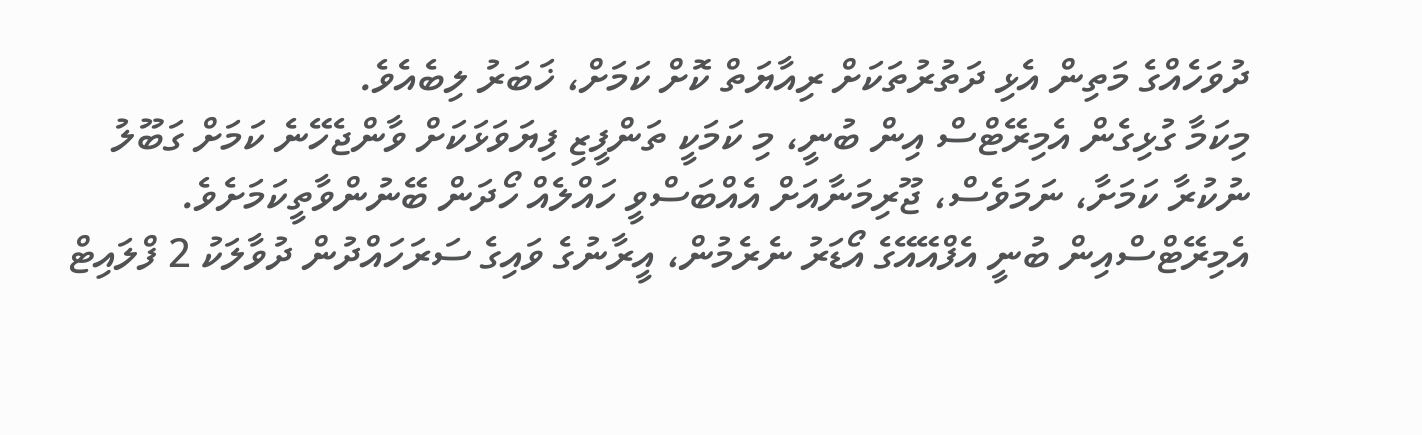ދުވަހެއްގެ މަތިން އެޅި ދަތުރުތަކަށް ރިއާޔަތް ކޮށް ކަމަށް، ޚަބަރު ލިބެއެވެ.
މިކަމާ ގުޅިގެން އެމިރޭޓްސް އިން ބުނީ، މި ކަމަކީ ތަންފީޒި ފިޔަވަޅަކަށް ވާންޖެހޭނެ ކަމަށް ގަބޫލު ނުކުރާ ކަމަށާ، ނަމަވެސް، ޖޫރިމަނާއަށް އެއްބަސްވީ ހައްލެއް ހޯދަން ބޭނުންވާތީކަމަށެވެ.
އެމިރޭޓްސްއިން ބުނީ އެފްއޭއޭގެ އޯޑަރު ނެރެމުން، އީރާނުގެ ވައިގެ ސަރަހައްދުން ދުވާލަކު 2 ފްލައިޓް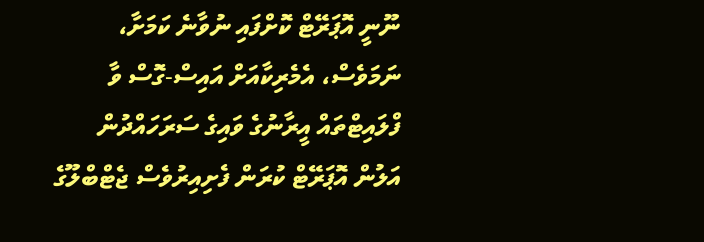ނޫނީ އޮޕަރޭޓް ކޮށްފައި ނުވާނެ ކަމަށާ، ނަމަވެސް، އެމެރިކާއަށް އައިސް-ގޮސް ވާ ފްލައިޓްތައް އީރާނުގެ ވައިގެ ސަރަހައްދުން އަލުން އޮޕަރޭޓް ކުރަން ފެށިއިރުވެސް ޖެޓްބްލޫގެ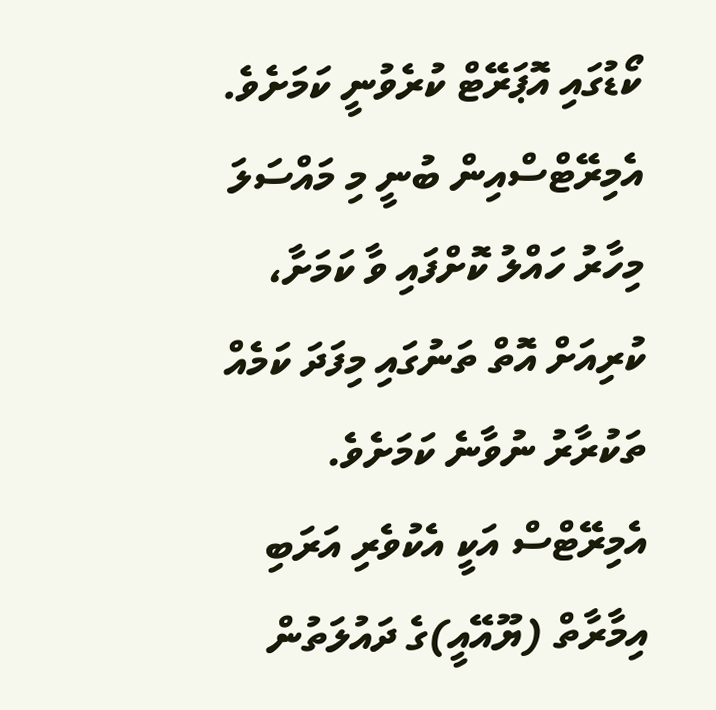ކޯޑުގައި އޮޕަރޭޓް ކުރެވުނީ ކަމަށެވެ.
އެމިރޭޓްސްއިން ބުނީ މި މައްސަލަ މިހާރު ހައްލު ކޮށްފައި ވާ ކަމަށާ، ކުރިއަށް އޮތް ތަނުގައި މިފަދަ ކަމެއް ތަކުރާރު ނުވާނެ ކަމަށެވެ.
އެމިރޭޓްސް އަކީ އެކުވެރި އަރަބި އިމާރާތް (ޔޫއޭއީ)ގެ ދައުލަތުން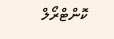ކޮންޓްރޯލް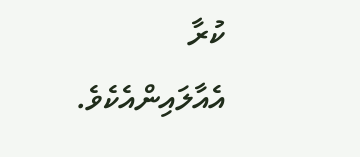ކުރާ އެއާލައިންއެކެވެ.